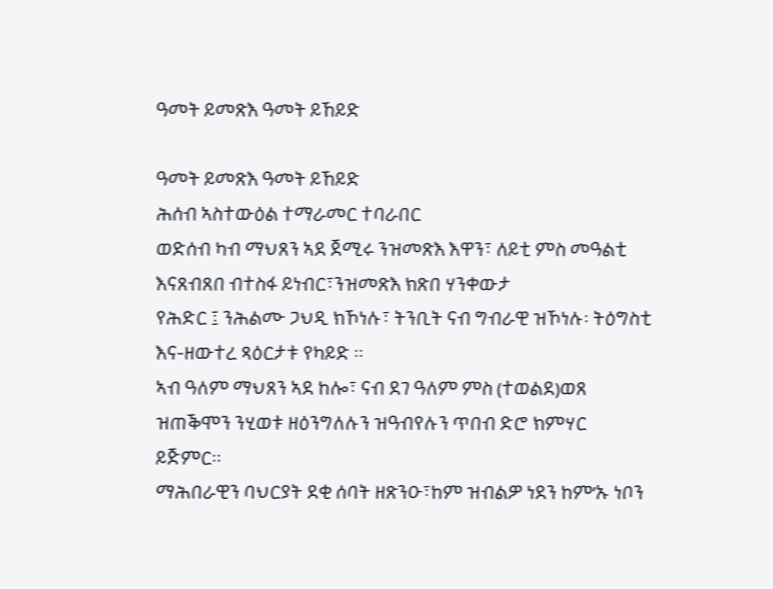ዓመት ይመጽእ ዓመት ይኸይድ

ዓመት ይመጽእ ዓመት ይኸይድ
ሕሰብ ኣስተውዕል ተማራመር ተባራበር
ወድሰብ ካብ ማህጸን ኣደ ጀሚሩ ንዝመጽእ እዋን፣ ለይቲ ምስ መዓልቲ እናጸብጸበ ብተስፋ ይነብር፣ንዝመጽእ ክጽበ ሃንቀውታ
የሕድር ፤ ንሕልሙ ጋህዲ ክኾነሉ፣ ትንቢት ናብ ግብራዊ ዝኾነሉ፡ ትዕግስቲ እና-ዘውተረ ጻዕርታቱ የካይድ ።
ኣብ ዓለም ማህጸን ኣደ ከሎ፣ ናብ ደገ ዓለም ምስ (ተወልደ)ወጸ ዝጠቕሞን ንሂወቱ ዘዕንግለሉን ዝዓብየሉን ጥበብ ድሮ ክምሃር
ይጅምር።
ማሕበራዊን ባህርያት ደቂ ሰባት ዘጽንዑ፣ከም ዝብልዎ ነደን ከም’ኡ ነቦን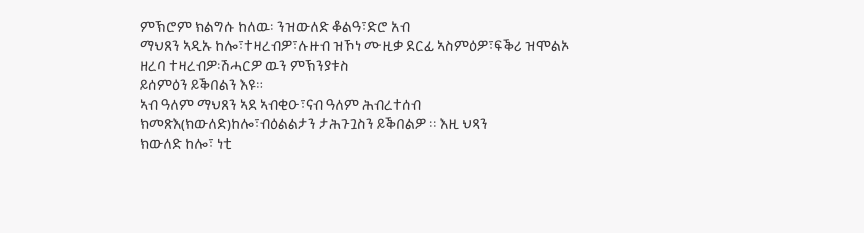ምኽሮም ክልግሱ ከለዉ፡ ንዝውለድ ቆልዓ፣ድሮ አብ
ማህጸን ኣዲኡ ከሎ፣ተዛረብዎ፣ሉዙብ ዝኾነ ሙዚቃ ደርፊ ኣስምዕዎ፣ፍቕሪ ዝሞልኦ ዘረባ ተዛረብዎ፡ሽሓርዎ ዉን ምኽንያቱስ
ይሰምዕን ይቕበልን እዩ።
ኣብ ዓለም ማህጸን ኣደ ኣብቂዑ፣ናብ ዓለም ሕብረተሰብ ክመጽእ(ክውለድ)ከሎ፣ብዕልልታን ታሕጉጓስን ይቕበልዎ ፡፡ እዚ ህጻን
ክውለድ ከሎ፣ ነቲ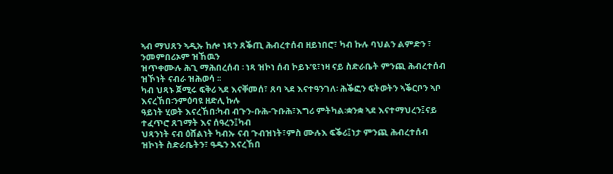ኣብ ማህጸን ኣዲኡ ከሎ ነጻን ጸቕጢ ሕብረተሰብ ዘይነበሮ፣ ካብ ኩሉ ባህልን ልምድን ፣ ንመምበሪኦም ዝኸዉን
ዝጥቀሙሉ ሕጊ ማሕበረሰብ ፡ ነጻ ዝኮነ ሰብ ኮይኑ’ዩ፣ነዛ ናይ ስድራቤት ምንጪ ሕብረተሰብ ዝኾነት ናብራ ዝሕወሳ ፡፡
ካብ ህጻኑ ጀሚሩ ፍቅሪ ኣደ እናቐመሰ፣ ጸባ ኣደ እናተዓንገለ፡ ሕቕፎን ፍትወትን ኣቕርቦን ኣቦ እናረኸበ፡ንምዕባዩ ዘድሊ ኩሉ
ዓይነት ሂወት እናረኸበ፡ካብ ብጉን-ቡሕ-ጉቡሕ፣እግሪ ምትካል፡ቋንቋ ኣደ እናተማህረን፤ናይ ተፈጥሮ ጸገማት እና ሰዓረን፤ካብ
ህጻንነት ናብ ዕሸልነት ካብኡ ናብ ጉብዝነት፣ምስ ሙሉእ ፍቕሪ፤ነታ ምንጪ ሕብረተሰብ ዝኮነት ስድራቤትን፣ ዓዱን እናረኸበ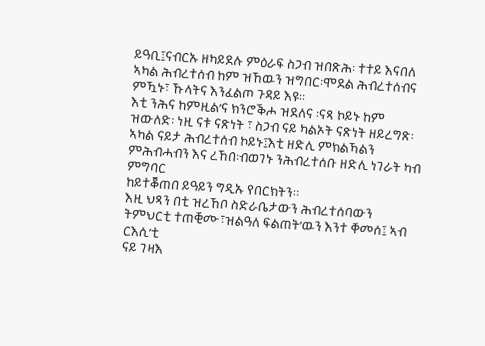ይዓቢ፤ናብርኡ ዘካይደሉ ምዕራፍ ስጋብ ዝበጽሕ፡ ተተይ እናበለ ኣካል ሕብረተሰብ ከም ዝኸዉን ዝግበር፡ሞደል ሕብረተሰብና
ምዃኑ፣ ኹላትና እንፈልጦ ጉዳይ እዩ፡፡
እቲ ንሕና ከምዚል’ና ክንሮቕሖ ዝደለና ፡ናጻ ኮይኑ ከም ዝውለድ፡ ነዚ ናቱ ናጽነት ፣ ስጋብ ናይ ካልኦት ናጽነት ዘይረግጽ፡
ኣካል ናይታ ሕብረተሰብ ኮይኑ፤እቲ ዘድሊ ምክልኻልን ምሕብሓብን እና ረኸበ፡ብወገኑ ንሕብረተሰቡ ዘድሊ ነገራት ካብ ምግባር
ከይተቖጠበ ይዓይን ግዲኡ የበርክትን።
እዚ ህጻን በቲ ዝረኸቦ ስድራቤታውን ሕብረተሰባውን ትምህርቲ ተጠቒሙ፣ዝልዓለ ፍልጠት’ዉን እንተ ቐመሰ፤ ኣብ ርእሲ’ቲ
ናይ ገዛእ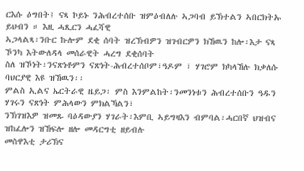ርእሱ ዕግበት፤ ናጻ ኮይኑ ንሕብረተሰቡ ዝምዕብለሉ ኣጋባብ ይኽተልን ኣበርክትኡ ይህብን ። እዚ ሓጺርን ሓፈሻዊ
ኣጋላልጻ፡ንቡር ኩሎም ደቂ ሰባት ዝረኽብዎን ዝገብርዎን ክኸዉን ከሎ፡እታ ናጻ ኾንካ እትውለዳላ መሰራዊት ሓረግ ደቂሰባት
ስለ ዝኾነት፡ንናጽነቶምን ናጽነት-ሕብረተሰቦም፣ዓዶም ፣ ሃገሮም ክካላኸሉ ክቃለሱ ባህርያዊ እዩ ዝኸዉን፡፡
ምልስ ኢልና ኤርትራዊ ዜይጋ፡ ምስ እንምልከት፡ንመንነቱን ሕብረተሰቡን ዓዱን ሃገሩን ናጽነት ምሕላውን ምክልኻልን፣
ንኽገዝእዎ ዝመጹ ባዕዳውያን ሃገራት፡እምቢ ኣይግዛእን ብምባል፡ሓርበኛ ህዝብና ዝከፈሎን ዝኸፍሎ ዘሎ መዳርግቲ ዘይብሉ
መስዋእቲ ታሪኽና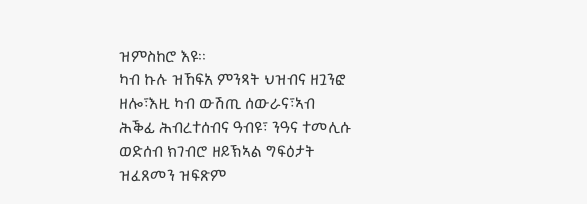ዝምስከሮ እዩ፡፡
ካብ ኩሉ ዝኸፍአ ምንጻት ህዝብና ዘጓንፎ ዘሎ፣እዚ ካብ ውሽጢ ሰውራና፣ኣብ ሕቕፊ ሕብረተሰብና ዓብዩ፣ ንዓና ተመሊሱ
ወድሰብ ክገብሮ ዘይኽኣል ግፍዕታት ዝፈጸመን ዝፍጽም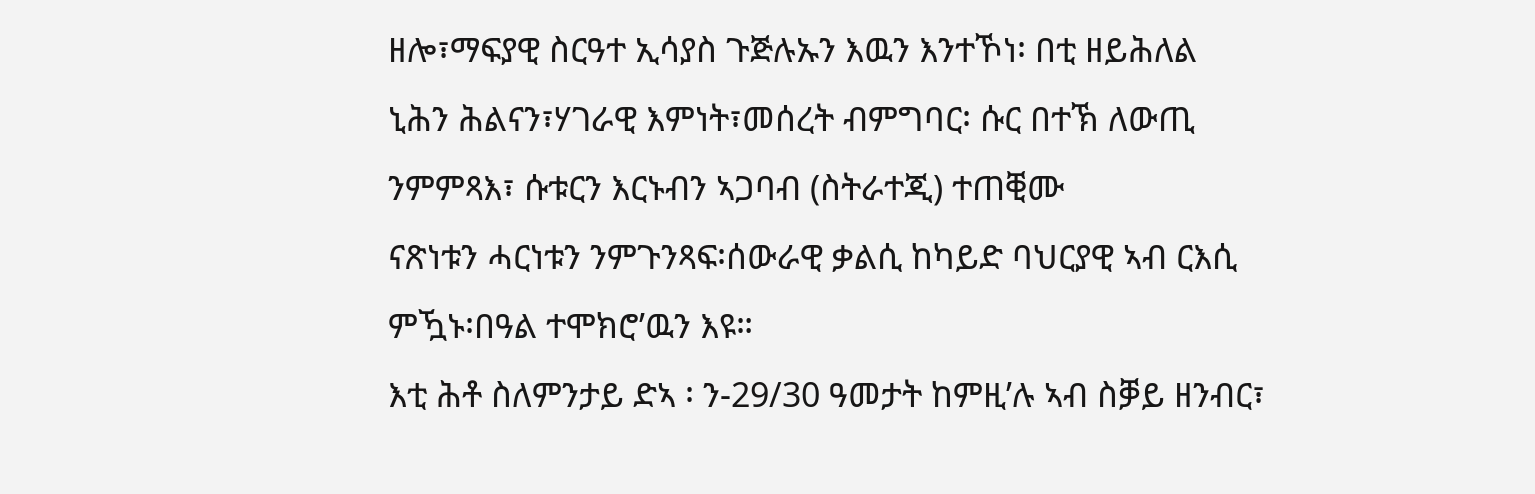ዘሎ፣ማፍያዊ ስርዓተ ኢሳያስ ጉጅሉኡን እዉን እንተኾነ፡ በቲ ዘይሕለል
ኒሕን ሕልናን፣ሃገራዊ እምነት፣መሰረት ብምግባር፡ ሱር በተኽ ለውጢ ንምምጻእ፣ ሱቱርን እርኑብን ኣጋባብ (ስትራተጂ) ተጠቒሙ
ናጽነቱን ሓርነቱን ንምጉንጻፍ፡ሰውራዊ ቃልሲ ከካይድ ባህርያዊ ኣብ ርእሲ ምዃኑ፡በዓል ተሞክሮ’ዉን እዩ።
እቲ ሕቶ ስለምንታይ ድኣ ፡ ን-29/30 ዓመታት ከምዚ’ሉ ኣብ ስቓይ ዘንብር፣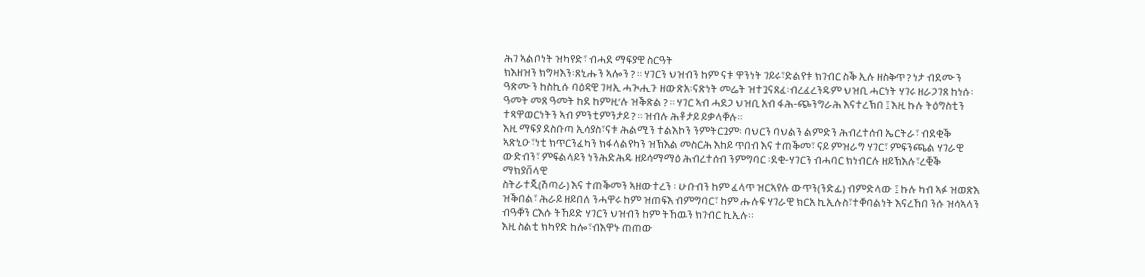ሕገ ኣልቦነት ዝካየድ፣ ብሓደ ማፍያዊ ስርዓት
ክእዘዝን ክግዛእን፡ጸኒሑን ኣሎን ? ። ሃገርን ህዝብን ከም ናቱ ዋንነት ገይሩ፣ድልየቱ ክገብር ስቕ ኢሉ ዘስቅጥ ? ነታ ብደሙን
ዓጽሙን ከስኪሱ ባዕዳዊ ገዛኢ ሓጒሒጉ ዘውጽአ፡ናጽነት መሬት ዝተጓናጸፈ፡ብረፈረንዱም ህዝቢ ሓርነት ሃገሩ ዘራጋገጸ ከነሱ፡
ዓመት መጸ ዓመት ከደ ከምዚ’ሉ ዝቕጽል ? ። ሃገር ኣብ ሓደጋ ህዝቢ አብ ፋሕ-ጭንግራሕ እናተረኽበ ፤ እዚ ኩሉ ትዕግስቲን
ተጻዋወርነትን ኣብ ምንቲምንታይ ? ። ዝብሉ ሕቶታይ ይቃላቐሉ።
እዚ ማፍያ ደስቡጣ ኢሳያስ፣ናቱ ሕልሚን ተልእኮን ንምትርጓም፡ ባህርን ባህልን ልምድን ሕብረተሰብ ኤርትራ፣ ብደቂቕ
ኣጽኒዑ፣ነቲ ክጥርንፈካን ክፋላልየካን ዝኽእል መስርሕ እከይ ጥበብ እና ተጠቕመ፣ ናይ ምዝራግ ሃገር፣ ምፍንጫል ሃገራዊ
ውድብን፣ ምፍልላይን ነንሕድሕዱ ዘይሳማማዕ ሕብረተሰብ ንምግባር ፡ደቂ-ሃገርን ብሓባር ክነብርሉ ዘይኽእሉ፣ረቒቕ ማክያቨላዊ
ስትራተጂ(ሽጣራ) እና ተጠቕመን ኣዘውተረን ፡ ሁቡብን ከም ፈላጥ ዝርኣየሉ ውጥን(ንድፊ) ብምድላው ፤ ኩሉ ካብ ኣፉ ዝወጽእ
ዝቕበል፣ ሕራይ ዘይበለ ንሓዋሩ ከም ዝጠፍእ ብምግባር፣ ከም ሑሉፍ ሃገራዊ ክርአ ኪኢሉስ፣ተቐባልነት እናረኸበ ንሱ ዝሳኣላን
ብዓቐን ርእሱ ትኸይድ ሃገርን ህዝብን ከም ትኸዉን ክገብር ኪኢሉ፡፡
እዚ ስልቲ ክካየድ ከሎ፣ብእዋኑ ጠጠው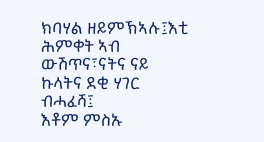ክባሃል ዘይምኽኣሉ፤እቲ ሕምቀት ኣብ ውሽጥና፣ናትና ናይ ኩላትና ደቂ ሃገር ብሓፈሻ፤
እቶም ምስኡ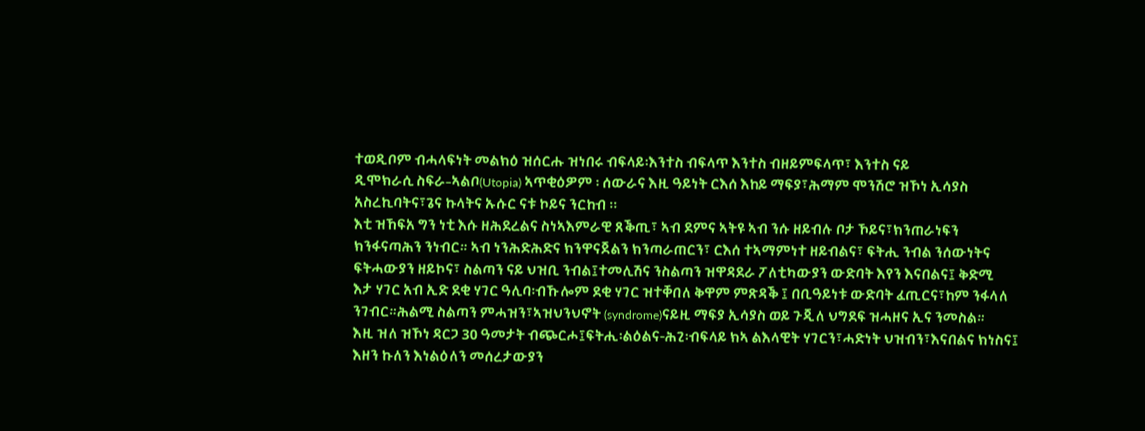ተወዲቦም ብሓላፍነት መልክዕ ዝሰርሑ ዝነበሩ ብፍላይ፡እንተስ ብፍላጥ እንተስ ብዘይምፍላጥ፣ እንተስ ናይ
ዲሞክራሲ ስፍራ–ኣልቦ(Utopia) ኣጥቂዕዎም ፡ ሰውራና እዚ ዓይነት ርእሰ እከይ ማፍያ፣ሕማም ሞንሽሮ ዝኾነ ኢሳያስ
አስረኪባትና፣ጌና ኩላትና ኡሱር ናቱ ኮይና ንርከብ ፡፡
እቲ ዝኸፍአ ግን ነቲ እሱ ዘሕደረልና ስነኣእምራዊ ጸቕጢ፣ ኣብ ደምና ኣትዩ ኣብ ንሱ ዘይብሉ ቦታ ኾይና፣ክንጠራነፍን
ክንፋናጣሕን ንነብር። ኣብ ነንሕድሕድና ክንዋናጀልን ክንጣራጠርን፣ ርእሰ ተኣማምነተ ዘይብልና፣ ፍትሒ ንብል ንሰውነትና
ፍትሓውያን ዘይኮና፣ ስልጣን ናይ ህዝቢ ንብል፤ተመሊሽና ንስልጣን ዝዋዳደራ ፖለቲካውያን ውድባት እየን እናበልና፤ ቅድሚ
እታ ሃገር አብ ኢድ ደቂ ሃገር ዓሊባ፡ብኹሎም ደቂ ሃገር ዝተቐበለ ቅዋም ምጽዳቕ ፤ በቢዓይነቱ ውድባት ፈጢርና፣ከም ንፋላለ
ንገብር።ሕልሚ ስልጣን ምሓዝን፣ኣዝህንህኖት (syndrome)ናይዚ ማፍያ ኢሳያስ ወይ ጉጂለ ህግደፍ ዝሓዘና ኢና ንመስል።
እዚ ዝለ ዝኾነ ዳርጋ 30 ዓመታት ብጭርሖ፤ፍትሒ፡ልዕልና-ሕጊ፡ብፍላይ ክኣ ልእላዊት ሃገርን፣ሓድነት ህዝብን፣እናበልና ክነስና፤
እዘን ኩለን እነልዕለን መሰረታውያን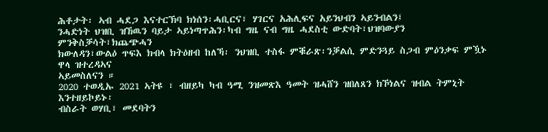ሕቶታት፡ ኣብ ሓደጋ እናተርኽባ ክነሰን፡ሓቢርና፣ ሃገርና አሕሊፍና አይንህብን ኣይንብልን፤
ንሓድነት ህዝቢ ዝኸዉን ባይታ ኣይነጣጥሕን፡ካብ ግዜ ናብ ግዜ ሓደስቲ ውድባት፣ህዝባውያን ምንቅስቓሳት፣ክጨጭሓን
ክውለዳን፣ውልዕ ጥፍእ ክብላ ክትዕዘብ ከለኻ፡ ንህዝቢ ተስፋ ምቑራጽ፡ንቓልሲ ምድንጓይ ስጋብ ምዕንቃፍ ምዃኑ ዋላ ዝተረዳኣና
ኣይመስለናን ።
2020 ተወዲኡ 2021 ኣትዩ ፣ ብዘይካ ካብ ዓሚ ንዝመጽእ ዓመት ዝሓሸን ዝበለጸን ክኾነልና ዝብል ትምኒት እንተዘይኮይኑ፡
ብስራት ወሃቢ፣ መደባትን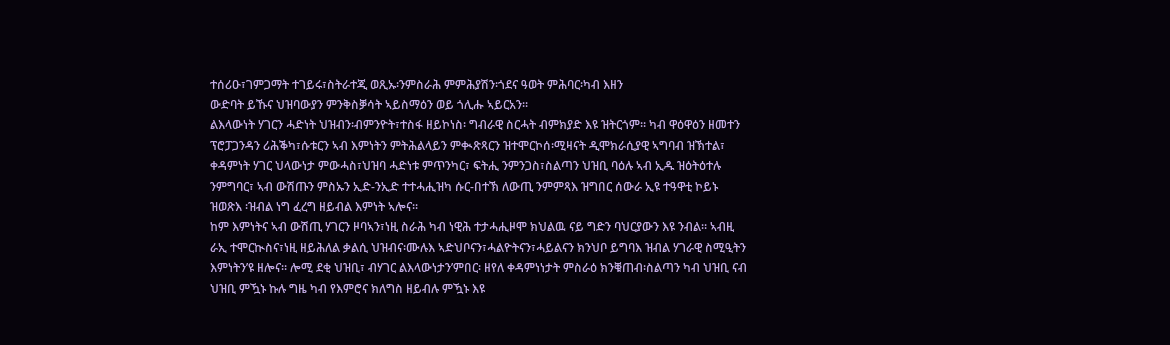ተሰሪዑ፣ገምጋማት ተገይሩ፣ስትራተጂ ወጺኡ፡ንምስራሕ ምምሕያሽን፡ጎደና ዓወት ምሕባር፡ካብ እዘን
ውድባት ይኹና ህዝባውያን ምንቅስቓሳት ኣይስማዕን ወይ ጎሊሑ ኣይርአን፡፡
ልእላውነት ሃገርን ሓድነት ህዝብን፡ብምንዮት፣ተስፋ ዘይኮነስ፡ ግብራዊ ስርሓት ብምክያድ እዩ ዝትርጎም። ካብ ዋዕዋዕን ዘመተን
ፕሮፓጋንዳን ሪሕቕካ፣ሱቱርን ኣብ እምነትን ምትሕልላይን ምቊጽጻርን ዝተሞርኮሰ፡ሚዛናት ዲሞክራሲያዊ ኣግባብ ዝኽተል፣
ቀዳምነት ሃገር ህላውነታ ምውሓስ፣ህዝባ ሓድነቱ ምጥንካር፣ ፍትሒ ንምንጋስ፣ስልጣን ህዝቢ ባዕሉ ኣብ ኢዱ ዝዕትዕተሉ
ንምግባር፣ ኣብ ውሽጡን ምስኡን ኢድ-ንኢድ ተተሓሒዝካ ሱር-በተኽ ለውጢ ንምምጻእ ዝግበር ሰውራ ኢዩ ተዓዋቲ ኮይኑ
ዝወጽእ ፡ዝብል ነግ ፈረግ ዘይብል እምነት ኣሎና፡፡
ከም እምነትና ኣብ ውሽጢ ሃገርን ዞባኣን፣ነዚ ስራሕ ካብ ነዊሕ ተታሓሒዞሞ ክህልዉ ናይ ግድን ባህርያውን እዩ ንብል። ኣብዚ
ራኢ ተሞርኲስና፣ነዚ ዘይሕለል ቃልሲ ህዝብና፡ሙሉእ ኣድህቦናን፣ሓልዮትናን፣ሓይልናን ክንህቦ ይግባእ ዝብል ሃገራዊ ስሚዒትን
እምነትን’ዩ ዘሎና። ሎሚ ደቂ ህዝቢ፣ ብሃገር ልእላውነታን’ምበር፡ ዘየለ ቀዳምነነታት ምስራዕ ክንቑጠብ፡ስልጣን ካብ ህዝቢ ናብ
ህዝቢ ምዃኑ ኩሉ ግዜ ካብ የእምሮና ክለግስ ዘይብሉ ምዃኑ እዩ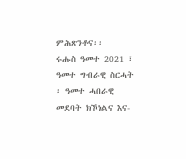ምሕጽንቶና፡፡
ሩሑስ ዓመተ 2021 ፣ ዓመተ ግብራዊ ስርሓት ፡ ዓመተ ሓበራዊ መደባት ክኾነልና እና-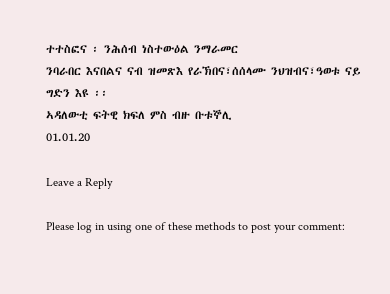ተተስፎና ፡ ንሕሰብ ነስተውዕል ንማራመር
ንባራበር እናበልና ናብ ዝመጽእ የራኽበና፣ሰሰላሙ ንህዝብና፣ዓወቱ ናይ ግድን እዩ ፡፡
ኣዳለውቲ ፍትዊ ክፍለ ምስ ብዙ ቡቱኞሊ
01.01.20

Leave a Reply

Please log in using one of these methods to post your comment: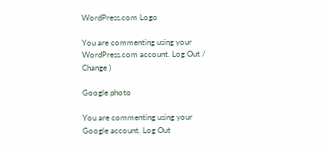WordPress.com Logo

You are commenting using your WordPress.com account. Log Out /  Change )

Google photo

You are commenting using your Google account. Log Out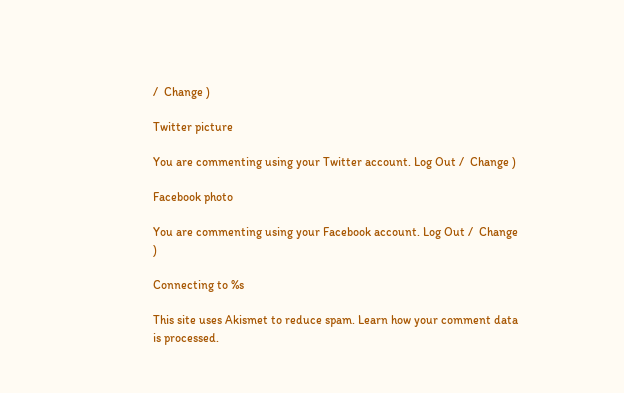/  Change )

Twitter picture

You are commenting using your Twitter account. Log Out /  Change )

Facebook photo

You are commenting using your Facebook account. Log Out /  Change )

Connecting to %s

This site uses Akismet to reduce spam. Learn how your comment data is processed.